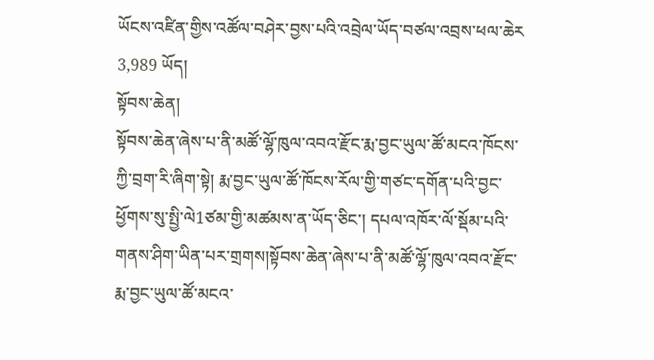ཡོངས་འཛིན་གྱིས་འཚོལ་བཤེར་བྱས་པའི་འབྲེལ་ཡོད་བཙལ་འབྲས་ཕལ་ཆེར 3,989 ཡོད།
སྟོབས་ཆེན།
སྟོབས་ཆེན་ཞེས་པ་ནི་མཚོ་ལྷོ་ཁུལ་འབའ་རྫོང་རྨ་བྱང་ཡུལ་ཚོ་མངའ་ཁོངས་ཀྱི་བྲག་རི་ཞིག་སྟེ། རྨ་བྱང་ཡུལ་ཚོ་ཁོངས་རོལ་གྱི་གཙང་དགོན་པའི་བྱང་ཕྱོགས་སུ་སྤྱི་ལེ1ཙམ་གྱི་མཚམས་ན་ཡོད་ཅིང་། དཔལ་འཁོར་ལོ་སྡོམ་པའི་གནས་ཤིག་ཡིན་པར་གྲགས།སྟོབས་ཆེན་ཞེས་པ་ནི་མཚོ་ལྷོ་ཁུལ་འབའ་རྫོང་རྨ་བྱང་ཡུལ་ཚོ་མངའ་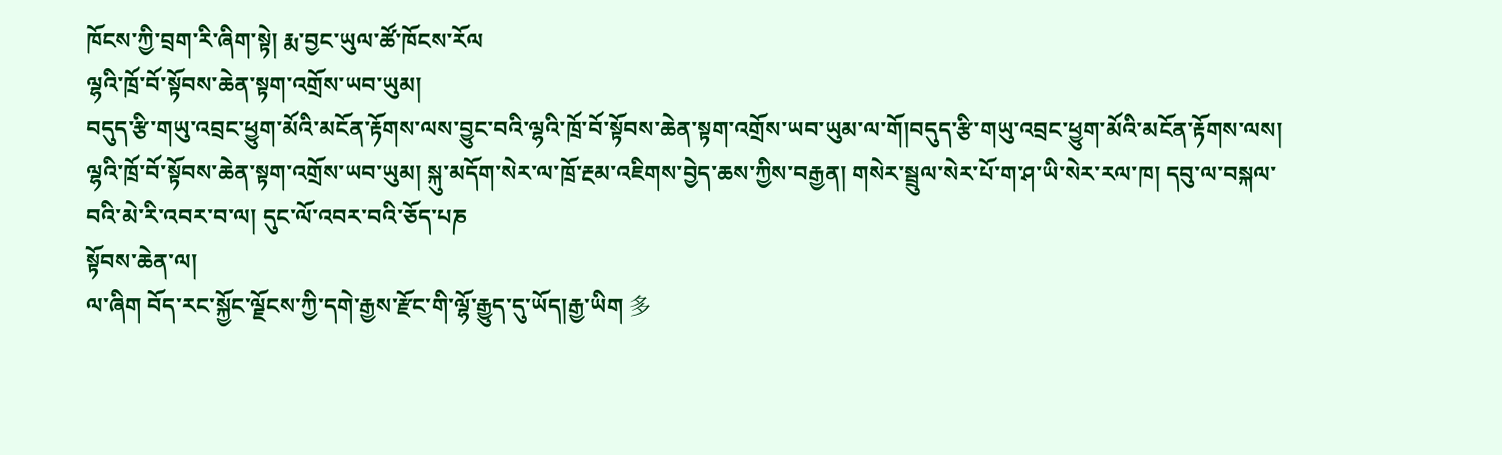ཁོངས་ཀྱི་བྲག་རི་ཞིག་སྟེ། རྨ་བྱང་ཡུལ་ཚོ་ཁོངས་རོལ
ལྷའི་ཁྲོ་བོ་སྟོབས་ཆེན་སྟག་འགྲོས་ཡབ་ཡུམ།
བདུད་རྩི་གཡུ་འབྲང་ཕྱུག་མོའི་མངོན་རྟོགས་ལས་བྱུང་བའི་ལྷའི་ཁྲོ་བོ་སྟོབས་ཆེན་སྟག་འགྲོས་ཡབ་ཡུམ་ལ་གོ།བདུད་རྩི་གཡུ་འབྲང་ཕྱུག་མོའི་མངོན་རྟོགས་ལས། ལྷའི་ཁྲོ་བོ་སྟོབས་ཆེན་སྟག་འགྲོས་ཡབ་ཡུམ། སྐུ་མདོག་སེར་ལ་ཁྲོ་རྔམ་འཇིགས་བྱེད་ཆས་ཀྱིས་བརྒྱན། གསེར་སྦྲུལ་སེར་པོ་ག་ཤ་ཡི་སེར་རལ་ཁ། དབུ་ལ་བསྐལ་བའི་མེ་རི་འབར་བ་ལ། དུང་ལོ་འབར་བའི་ཅོད་པཎ
སྟོབས་ཆེན་ལ།
ལ་ཞིག བོད་རང་སྐྱོང་ལྗོངས་ཀྱི་དགེ་རྒྱས་རྫོང་གི་ལྷོ་རྒྱུད་དུ་ཡོད།རྒྱ་ཡིག 多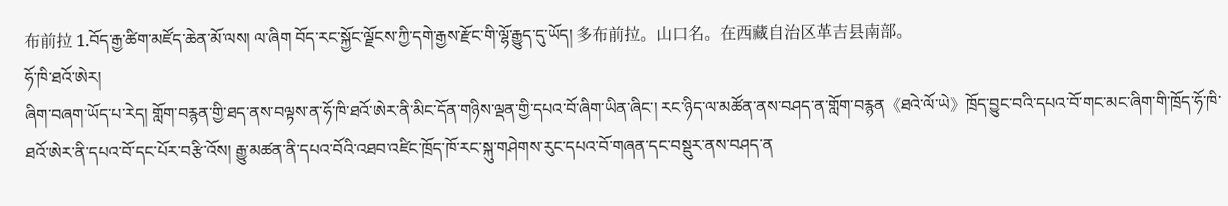布前拉 1.བོད་རྒྱ་ཚིག་མཛོད་ཆེན་མོ་ལས། ལ་ཞིག བོད་རང་སྐྱོང་ལྗོངས་ཀྱི་དགེ་རྒྱས་རྫོང་གི་ལྷོ་རྒྱུད་དུ་ཡོད། 多布前拉。山口名。在西藏自治区革吉县南部。
ཧོ་ཁི་ཐའོ་ཨེར།
ཞིག་བཞག་ཡོད་པ་རེད། གློག་བརྙན་གྱི་ཐད་ནས་བལྟས་ན་ཧོ་ཁི་ཐའོ་ཨེར་ནི་མིང་དོན་གཉིས་ལྡན་གྱི་དཔའ་བོ་ཞིག་ཡིན་ཞིང་། རང་ཉིད་ལ་མཚོན་ནས་བཤད་ན་གློག་བརྙན《ཐའེ་ལོ་ཡེ》ཁྲོད་བྱུང་བའི་དཔའ་བོ་གང་མང་ཞིག་གི་ཁྲོད་ཧོ་ཁི་ཐའོ་ཨེར་ནི་དཔའ་བོ་དང་པོར་བརྩི་འོས། རྒྱུ་མཚན་ནི་དཔའ་བོའི་འཐབ་འཛིང་ཁྲོད་ཁོ་རང་སྐུ་གཤེགས་རུང་དཔའ་བོ་གཞན་དང་བསྡུར་ནས་བཤད་ན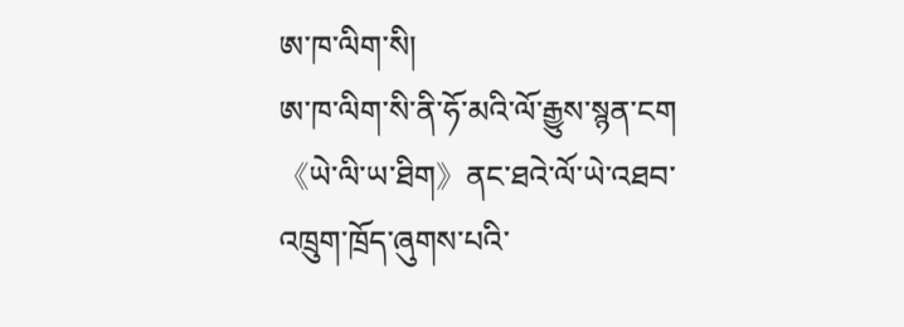ཨ་ཁ་ལིག་སི།
ཨ་ཁ་ལིག་སི་ནི་ཧོ་མའི་ལོ་རྒྱུས་སྙན་ངག《ཡེ་ལི་ཡ་ཐིག》ནང་ཐའེ་ལོ་ཡེ་འཐབ་འཁྲུག་ཁྲོད་ཞུགས་པའི་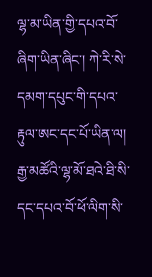ལྷ་མ་ཡིན་གྱི་དཔའ་བོ་ཞིག་ཡིན་ཞིང་། ཀེ་རི་སེ་དམག་དཔུང་གི་དཔའ་རྟུལ་ཨང་དང་པོ་ཡིན་ལ། རྒྱ་མཚོའི་ལྷ་མོ་ཐའེ་ཐི་སི་དང་དཔའ་བོ་ཕོ་ལིག་སི་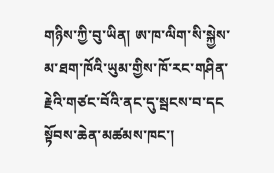གཉིས་ཀྱི་བུ་ཡིན། ཨ་ཁ་ལིག་སི་སྐྱེས་མ་ཐག་ཁོའི་ཡུམ་གྱིས་ཁོ་རང་གཤིན་རྗེའི་གཙང་བོའི་ནང་དུ་སྦངས་བ་དང
སྟོབས་ཆེན་མཚམས་ཁང་།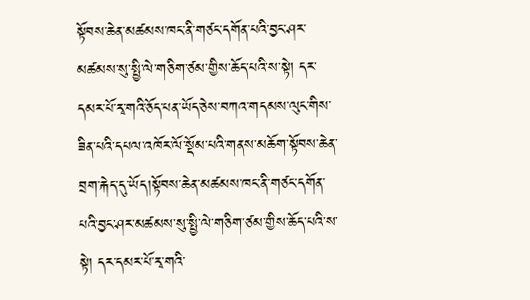སྟོབས་ཆེན་མཚམས་ཁང་ནི་གཙང་དགོན་པའི་བྱང་ཤར་མཚམས་སུ་སྤྱི་ལེ་གཅིག་ཙམ་གྱིས་ཆོད་པའི་ས་སྟེ། དར་དམར་པོ་རྭ་གའི་ཅོད་པན་ཡོད་ཅེས་བཀའ་གདམས་ལུང་གིས་ཟིན་པའི་དཔལ་འཁོར་ལོ་སྡོམ་པའི་གནས་མཆོག་སྟོབས་ཆེན་བྲག་རྐེད་དུ་ཡོད།སྟོབས་ཆེན་མཚམས་ཁང་ནི་གཙང་དགོན་པའི་བྱང་ཤར་མཚམས་སུ་སྤྱི་ལེ་གཅིག་ཙམ་གྱིས་ཆོད་པའི་ས་སྟེ། དར་དམར་པོ་རྭ་གའི་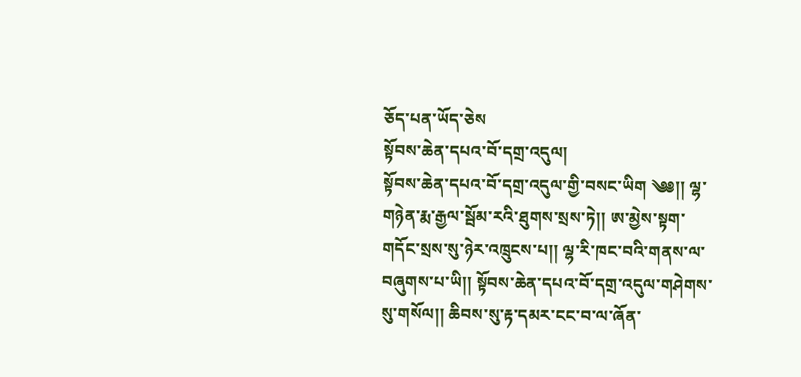ཅོད་པན་ཡོད་ཅེས
སྟོབས་ཆེན་དཔའ་བོ་དགྲ་འདུལ།
སྟོབས་ཆེན་དཔའ་བོ་དགྲ་འདུལ་གྱི་བསང་ཡིག ༄༅།། ལྷ་གཉེན་རྨ་རྒྱལ་སྦོམ་རའི་ཐུགས་སྲས་ཏེ།། ཨ་མྱེས་སྟག་གདོང་སྲས་སུ་ཉེར་འཁྲུངས་པ།། ལྷ་རི་ཁང་བའི་གནས་ལ་བཞུགས་པ་ཡི།། སྟོབས་ཆེན་དཔའ་བོ་དགྲ་འདུལ་གཤེགས་སུ་གསོལ།། ཆིབས་སུ་རྟ་དམར་ངང་བ་ལ་ཞོན་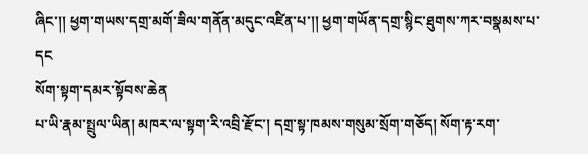ཞིང་།། ཕྱག་གཡས་དགྲ་མགོ་ཟིལ་གནོན་མདུང་འཛིན་པ་།། ཕྱག་གཡོན་དགྲ་སྙིང་ཐུགས་ཀར་བསྣམས་པ་དང
སོག་སྟག་དམར་སྟོབས་ཆེན
པ་ཡི་རྣམ་སྤྲུལ་ཡིན། མཁར་ལ་སྟག་རི་འབྲི་རྫོང་། དགྲ་སྟ་ཁམས་གསུམ་སྲོག་གཅོད། སོག་རྟ་རག་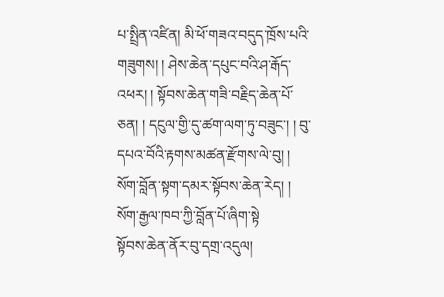པ་སྤྲིན་འཛིན། མི་ཕོ་གཟའ་བདུད་ཁྲོས་པའི་གཟུགས། ། ཤེས་ཆེན་དཔུང་བའི་ཤ་རྒོད་འཕར། ། སྟོབས་ཆེན་གཟི་བརྗིད་ཆེན་པོ་ཅན། ། དངུལ་གྱི་དུ་ཚག་ལག་ཏུ་བཟུང་། ། བུ་དཔའ་བོའི་རྟགས་མཚན་རྫོགས་ལེ་བུ། ། སོག་བློན་སྟག་དམར་སྟོབས་ཆེན་རེད། ། སོག་རྒྱལ་ཁབ་ཀྱི་བློན་པོ་ཞིག་སྟེ
སྟོབས་ཆེན་ནོར་བུ་དགྲ་འདུལ།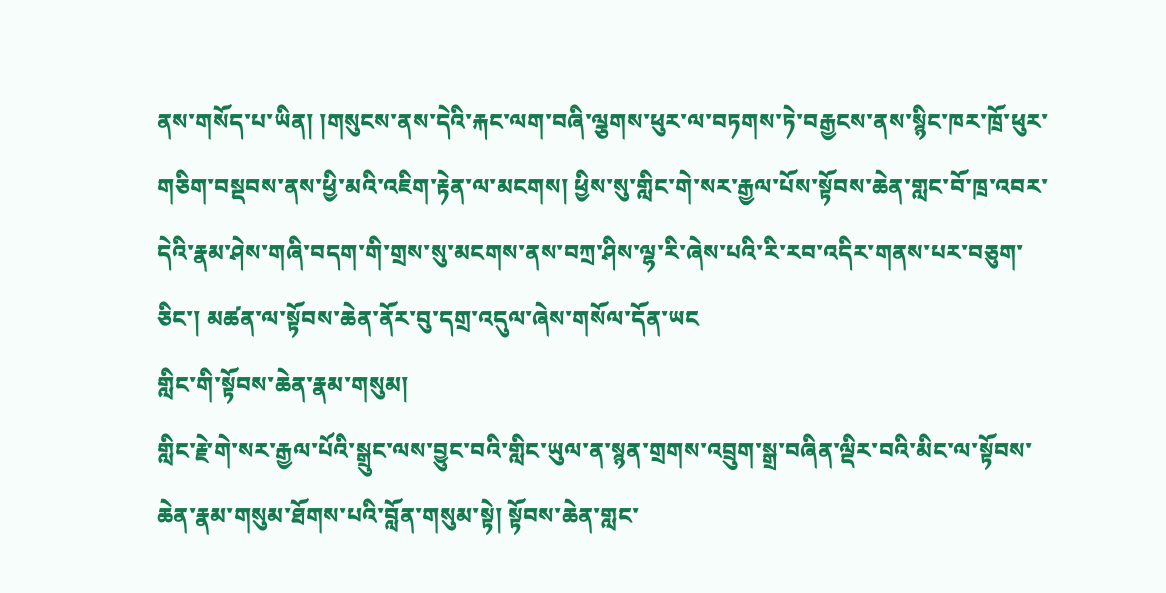ནས་གསོད་པ་ཡིན། །གསུངས་ནས་དེའི་རྐང་ལག་བཞི་ལྕགས་ཕུར་ལ་བཏགས་ཏེ་བརྒྱངས་ནས་སྙིང་ཁར་ཁྲོ་ཕུར་གཅིག་བསྡབས་ནས་ཕྱི་མའི་འཇིག་རྟེན་ལ་མངགས། ཕྱིས་སུ་གླིང་གེ་སར་རྒྱལ་པོས་སྟོབས་ཆེན་གླང་བོ་ཁྲ་འབར་དེའི་རྣམ་ཤེས་གཞི་བདག་གི་གྲས་སུ་མངགས་ནས་བཀྲ་ཤིས་ལྷ་རི་ཞེས་པའི་རི་རབ་འདིར་གནས་པར་བཅུག་ཅིང་། མཚན་ལ་སྟོབས་ཆེན་ནོར་བུ་དགྲ་འདུལ་ཞེས་གསོལ་དོན་ཡང
གླིང་གི་སྟོབས་ཆེན་རྣམ་གསུམ།
གླིང་རྗེ་གེ་སར་རྒྱལ་པོའི་སྒྲུང་ལས་བྱུང་བའི་གླིང་ཡུལ་ན་སྙན་གྲགས་འབྲུག་སྒྲ་བཞིན་ལྡིར་བའི་མིང་ལ་སྟོབས་ཆེན་རྣམ་གསུམ་ཐོགས་པའི་བློན་གསུམ་སྟེ། སྟོབས་ཆེན་གླང་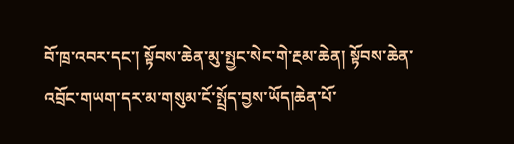བོ་ཁྲ་འབར་དང་། སྟོབས་ཆེན་མུ་སྤྱང་སེང་གེ་རྔམ་ཆེན། སྟོབས་ཆེན་འབྲོང་གཡག་དར་མ་གསུམ་ངོ་སྤྲོད་བྱས་ཡོད།ཆེན་པོ་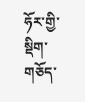ཧོར་གྱི་སྡིག་གཅོད་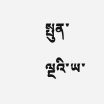སྤུན་ལྔའི་ཡ་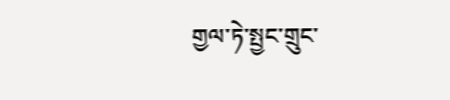གྱལ་ཏེ་སྤྱང་གྲུང་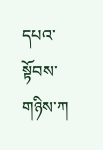དཔའ་སྟོབས་གཉིས་ཀ